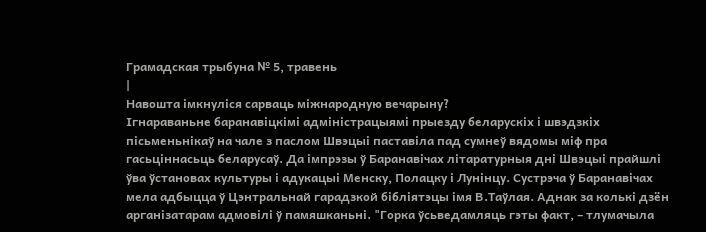Грамадская трыбуна № 5, травень
|
Навошта імкнуліся сарваць міжнародную вечарыну?
Ігнараваньне баранавіцкімі адміністрацыямі прыезду беларускіх і швэдзкіх пісьменьнікаў на чале з паслом Швэцыі паставіла пад сумнеў вядомы міф пра гасьціннасьць беларусаў. Да імпрэзы ў Баранавічах літаратурныя дні Швэцыі прайшлі ўва ўстановах культуры і адукацыі Менску, Полацку і Лунінцу. Сустрэча ў Баранавічах мела адбыцца ў Цэнтральнай гарадзкой бібліятэцы імя В.Таўлая. Аднак за колькі дзён арганізатарам адмовілі ў памяшканьні. "Горка ўсьведамляць гэты факт, – тлумачыла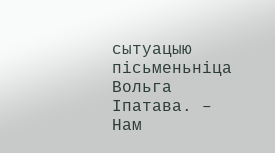сытуацыю пісьменьніца Вольга Іпатава. – Нам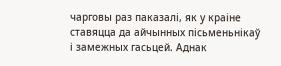чарговы раз паказалі, як у краіне ставяцца да айчынных пісьменьнікаў і замежных гасьцей. Аднак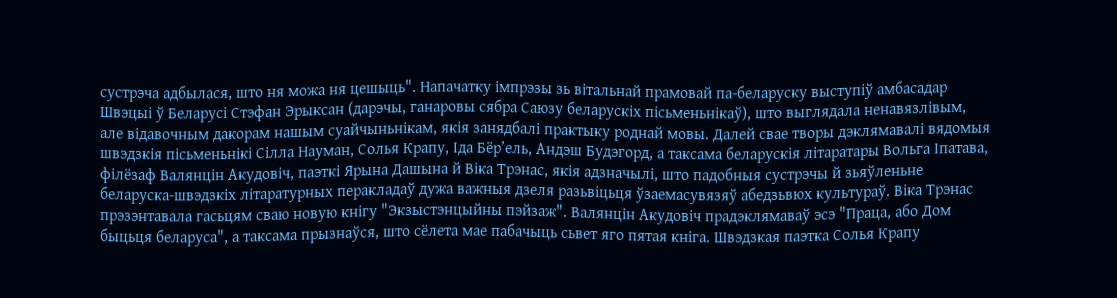сустрэча адбылася, што ня можа ня цешыць". Напачатку імпрэзы зь вітальнай прамовай па-беларуску выступіў амбасадар Швэцыі ў Беларусі Стэфан Эрыксан (дарэчы, ганаровы сябра Саюзу беларускіх пісьменьнікаў), што выглядала ненавязлівым, але відавочным дакорам нашым суайчыньнікам, якія занядбалі практыку роднай мовы. Далей свае творы дэклямавалі вядомыя швэдзкія пісьменьнікі Сілла Науман, Солья Крапу, Іда Бёр’ель, Андэш Будэгорд, а таксама беларускія літаратары Вольга Іпатава, філёзаф Валянцін Акудовіч, паэткі Ярына Дашына й Віка Трэнас, якія адзначылі, што падобныя сустрэчы й зьяўленьне беларуска-швэдзкіх літаратурных перакладаў дужа важныя дзеля разьвіцьця ўзаемасувязяў абедзьвюх культураў. Віка Трэнас прэзэнтавала гасьцям сваю новую кнігу "Экзыстэнцыйны пэйзаж". Валянцін Акудовіч прадэклямаваў эсэ "Праца, або Дом быцьця беларуса", а таксама прызнаўся, што сёлета мае пабачыць сьвет яго пятая кніга. Швэдзкая паэтка Солья Крапу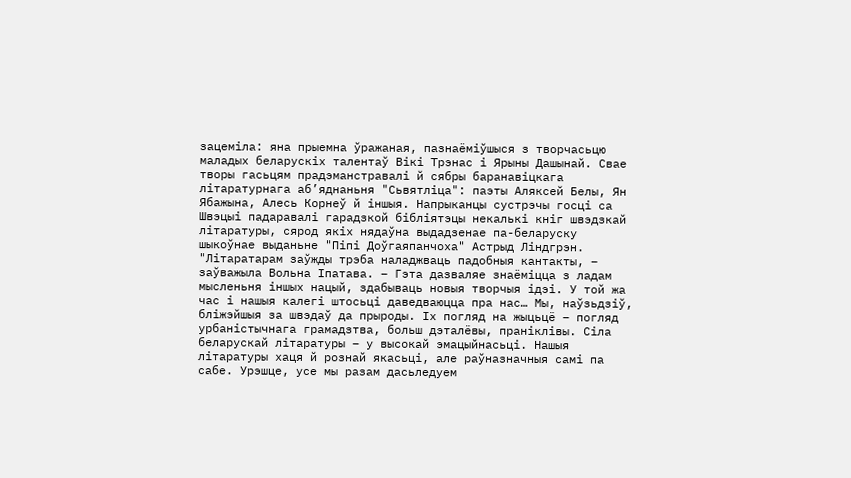зацеміла: яна прыемна ўражаная, пазнаёміўшыся з творчасьцю маладых беларускіх талентаў Вікі Трэнас і Ярыны Дашынай. Свае творы гасьцям прадэманстравалі й сябры баранавіцкага літаратурнага аб’яднаньня "Сьвятліца": паэты Аляксей Белы, Ян Ябажына, Алесь Корнеў й іншыя. Напрыканцы сустрэчы госці са Швэцыі падаравалі гарадзкой бібліятэцы некалькі кніг швэдзкай літаратуры, сярод якіх нядаўна выдадзенае па-беларуску шыкоўнае выданьне "Піпі Доўгаяпанчоха" Астрыд Ліндгрэн. "Літаратарам заўжды трэба наладжваць падобныя кантакты, – заўважыла Вольна Іпатава. – Гэта дазваляе знаёміцца з ладам мысленьня іншых нацый, здабываць новыя творчыя ідэі. У той жа час і нашыя калегі штосьці даведваюцца пра нас… Мы, наўзьдзіў, бліжэйшыя за швэдаў да прыроды. Іх погляд на жыцьцё – погляд урбаністычнага грамадзтва, больш дэталёвы, праніклівы. Сіла беларускай літаратуры – у высокай эмацыйнасьці. Нашыя літаратуры хаця й рознай якасьці, але раўназначныя самі па сабе. Урэшце, усе мы разам дасьледуем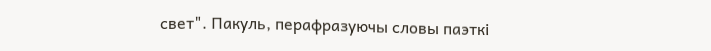свет". Пакуль, перафразуючы словы паэткі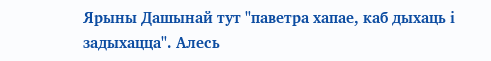Ярыны Дашынай тут "паветра хапае, каб дыхаць і задыхацца". Алесь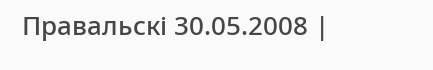Правальскі 30.05.2008 |